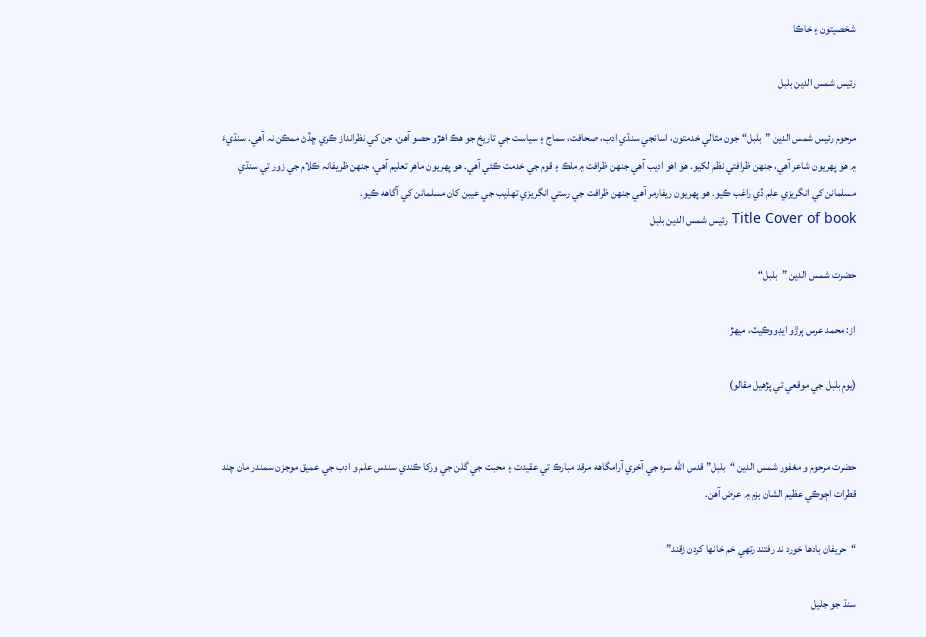شخصيتون ۽ خاڪا

رئيس شمس الدين بلبل

مرحوم رئيس شمس الدين ”بلبل“ جون مثالي خدمتون، اسانجي سنڌي ادب، صحافت، سماج ۽ سياست جي تاريخ جو هڪ اهڙو حصو آهن، جن کي نظرانداز ڪري ڇڏڻ ممڪن نہ آهي. سنڌيءَ ۾ هو پھريون شاعر آهي، جنھن ظرافتي نظم لکيو. هو اھو اديب آهي جنھن ظرافت ۾ملڪ ۽ قوم جي خدمت ڪئي آهي. هو پهريون ماهر تعليم آهي، جنهن ظريفانہ ڪلام جي زور تي سنڌي مسلمانن کي انگريزي علم ڏي راغب ڪيو. هو پهريون ريفارمر آهي جنهن ظرافت جي رستي انگريزي تهذيب جي عيبن کان مسلمانن کي آگاهه ڪيو.
Title Cover of book رئيس شمس الدين بلبل

حضرت شمس الدين ”بلبل“

از: محمد عرس ٻرڙو ايڊووڪيٽ، ميهڙ

(يومِ بلبل جي موقعي تي پڙهيل مقالو)


حضرت مرحوم و مغفور شمس الدين “بلبل” قدس الله سره جي آخري آرامگاهه مرقد مبارڪ تي عقيدت ۽ محبت جي گلن جي ورکا ڪندي سندس علم و ادب جي عميق موجزن سمندر مان چند قطرات اڄوڪي عظيم الشان بزم ۾ عرض آهن.

“حريفان بادها خورد ند رفتند رتهي خم خانها کردن زقند”

سنڌ جو جليل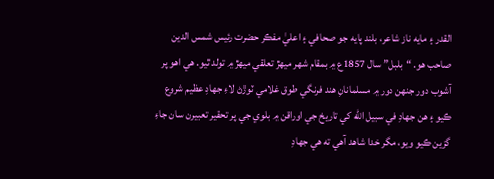القدر ۽ مايه ناز شاعر، بلند پايه جو صحافي ۽ اعليٰ مفڪر حضرت رئيس شمس الدين صاحب هو. “بلبل” سال 1857ع ۾ بمقام شهر ميهڙ تعلقي ميهڙ ۾ تولد ٿيو. هي اهو پر آشوب دور جنهن دور ۾ مسلمانانِ هند فرنگي طوق غلامي ٽوڙڻ لاءِ جهادِ عظيم شروع ڪيو ۽ هن جهادِ في سبيل الله کي تاريخ جي اوراقن ۾ بلوي جي پر تحقير تعبيرن سان جاءِ گزين ڪيو ويو، مگر خدا شاهد آهي ته هي جهادِ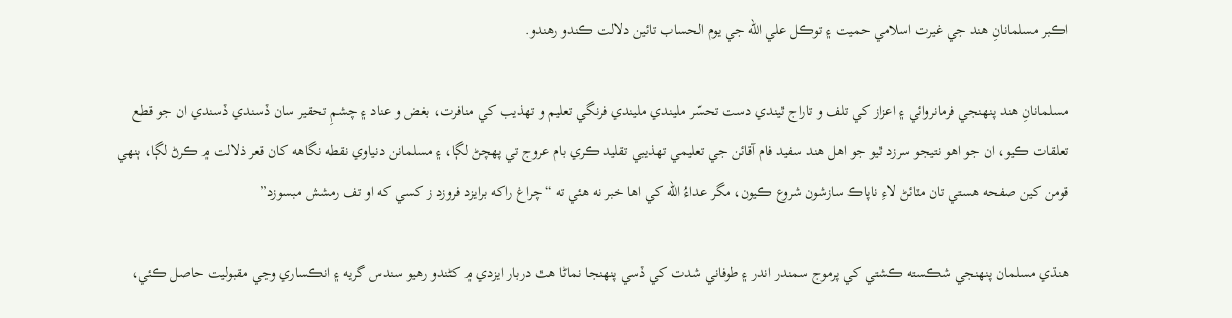اڪبر مسلمانانِ هند جي غيرت اسلامي حميت ۽ توڪل علي الله جي يوم الحساب تائين دلالت ڪندو رهندو.

مسلمانانِ هند پنهنجي فرمانروائي ۽ اعزاز کي تلف و تاراج ٿيندي دست تحسّر مليندي مليندي فرنگي تعليم و تهذيب کي منافرت، بغض و عناد ۽ چشمِ تحقير سان ڏسندي ڏسندي ان جو قطع تعلقات ڪيو، ان جو اهو نتيجو سرزد ٿيو جو اهل هند سفيد فام آقائن جي تعليمي تهذيبي تقليد ڪري بام عروج تي پهچڻ لڳا، ۽ مسلمانن دنياوي نقطه نگاهه کان قعر ذلالت ۾ ڪرڻ لڳا، ٻنهي قومن کين صفحه هستي تان مٽائڻ لاءِ ناپاڪ سازشون شروع ڪيون، مگر عداءُ الله کي اها خبر نه هئي ته “چراغ راکه برايزد فروزد ز کسي که او تف رمشش مبسوزد”

هنڌي مسلمان پنهنجي شڪسته ڪشتي کي پرموج سمندر اندر ۽ طوفاني شدت کي ڏسي پنهنجا نماڻا هٿ دربار ايزدي ۾ کڻندو رهيو سندس گريه ۽ انڪساري وڃي مقبوليت حاصل ڪئي،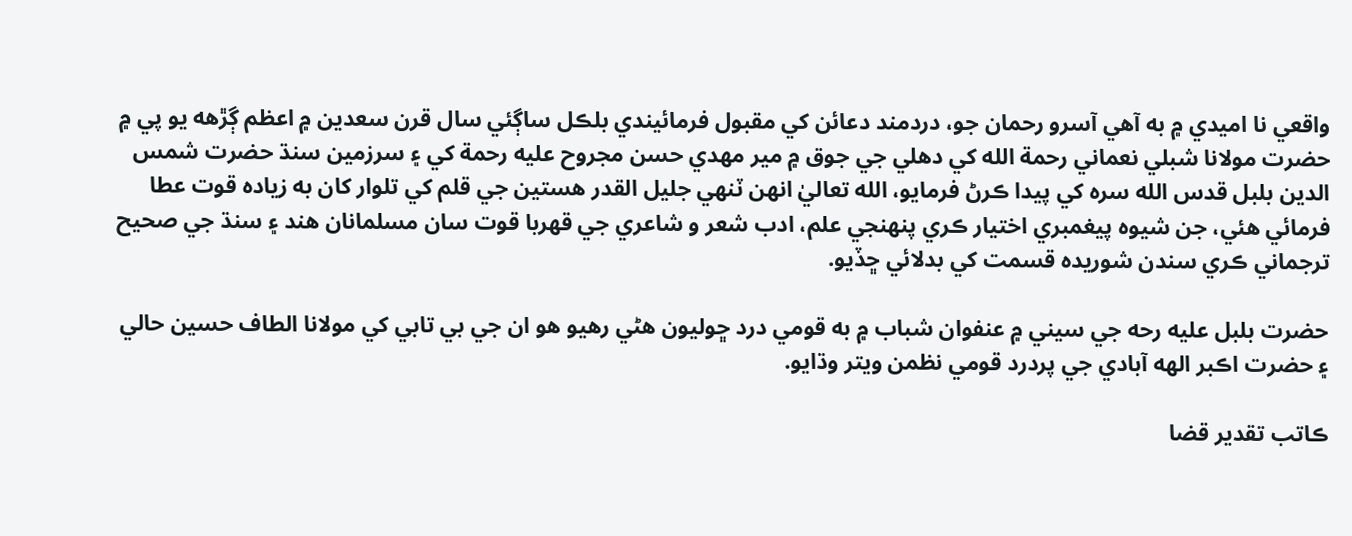واقعي نا اميدي ۾ به آهي آسرو رحمان جو، دردمند دعائن کي مقبول فرمائيندي بلڪل ساڳئي سال قرن سعدين ۾ اعظم ڳڙهه يو پي ۾ حضرت مولانا شبلي نعماني رحمة الله کي دهلي جي جوق ۾ مير مهدي حسن مجروح عليه رحمة کي ۽ سرزمين سنڌ حضرت شمس الدين بلبل قدس الله سره کي پيدا ڪرڻ فرمايو، الله تعاليٰ انهن ٽنهي جليل القدر هستين جي قلم کي تلوار کان به زياده قوت عطا فرمائي هئي، جن شيوه پيغمبري اختيار ڪري پنهنجي علم، ادب شعر و شاعري جي قهربا قوت سان مسلمانان هند ۽ سنڌ جي صحيح ترجماني ڪري سندن شوريده قسمت کي بدلائي ڇڏيو.

حضرت بلبل عليه رحه جي سيني ۾ عنفوان شباب ۾ به قومي درد ڇوليون هڻي رهيو هو ان جي بي تابي کي مولانا الطاف حسين حالي ۽ حضرت اڪبر الهه آبادي جي پردرد قومي نظمن ويتر وڌايو.

ڪاتب تقدير قضا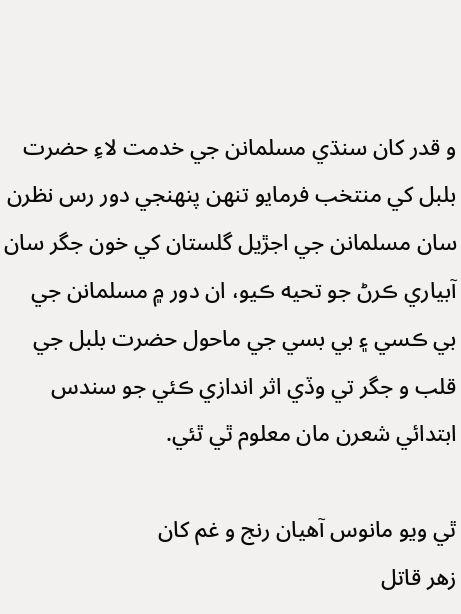و قدر کان سنڌي مسلمانن جي خدمت لاءِ حضرت بلبل کي منتخب فرمايو تنهن پنهنجي دور رس نظرن سان مسلمانن جي اجڙيل گلستان کي خون جگر سان آبياري ڪرڻ جو تحيه ڪيو، ان دور ۾ مسلمانن جي بي ڪسي ۽ بي بسي جي ماحول حضرت بلبل جي قلب و جگر تي وڏي اثر اندازي ڪئي جو سندس ابتدائي شعرن مان معلوم ٿي ٿئي.

ٿي ويو مانوس آهيان رنج و غم کان
زهر قاتل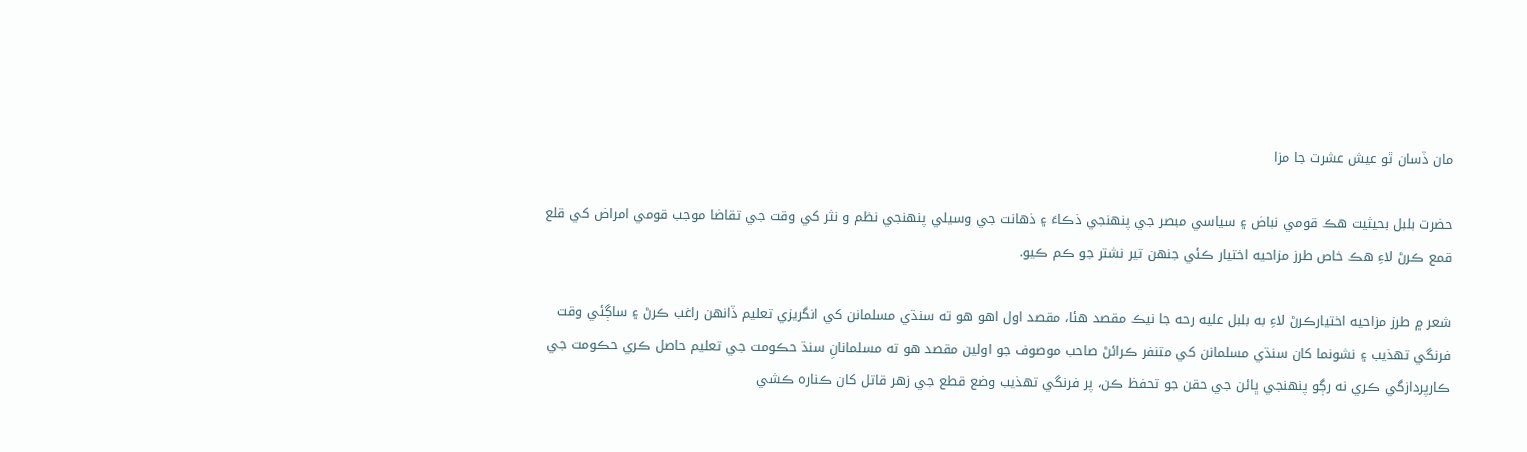مان ڏسان ٿو عيش عشرت جا مزا

حضرت بلبل بحيثيت هڪ قومي نباض ۽ سياسي مبصر جي پنهنجي ذڪاءَ ۽ ذهانت جي وسيلي پنهنجي نظم و نثر کي وقت جي تقاضا موجب قومي امراض کي قلع قمع ڪرڻ لاءِ هڪ خاص طرز مزاحيه اختيار ڪئي جنهن تير نشتر جو ڪم ڪيو.

شعر ۾ طرز مزاحيه اختيارڪرڻ لاءِ به بلبل عليه رحه جا نيڪ مقصد هئا، مقصد اول اهو هو ته سنڌي مسلمانن کي انگريزي تعليم ڏانهن راغب ڪرڻ ۽ ساڳئي وقت فرنگي تهذيب ۽ نشونما کان سنڌي مسلمانن کي متنفر ڪرائڻ صاحب موصوف جو اولين مقصد هو ته مسلمانانِ سنڌ حڪومت جي تعليم حاصل ڪري حڪومت جي ڪارپردازگي ڪري نه رڳو پنهنجي ڀائن جي حقن جو تحفظ ڪن، پر فرنگي تهذيب وضع قطع جي زهر قاتل کان ڪناره ڪشي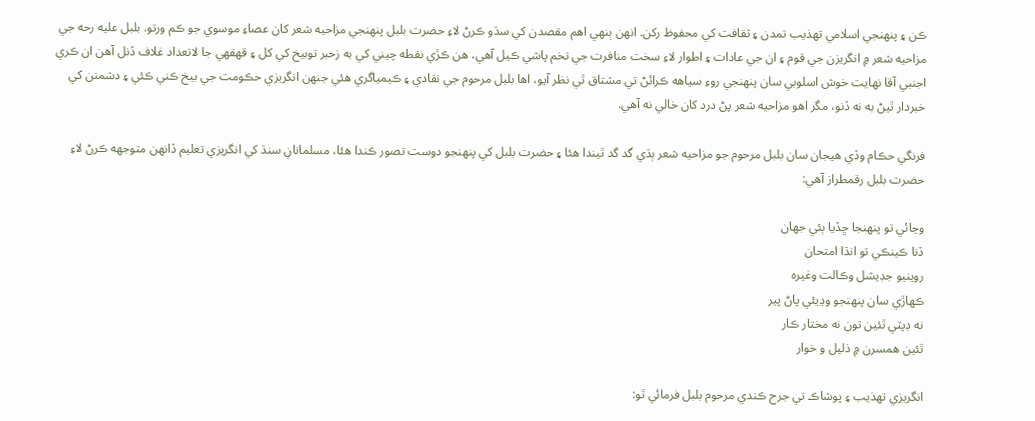ڪن ۽ پنهنجي اسلامي تهذيب تمدن ۽ ثقافت کي محفوظ رکن. انهن ٻنهي اهم مقصدن کي سڌو ڪرڻ لاءِ حضرت بلبل پنهنجي مزاحيه شعر کان عصاءِ موسوي جو ڪم ورتو. بلبل عليه رحه جي مزاحيه شعر ۾ انگريزن جي قوم ۽ ان جي عادات ۽ اطوار لاءِ سخت منافرت جي تخم پاشي ڪيل آهي، هن ڪڙي نقطه چيني کي به زحبر توبيخ کي کل ۽ قهقهي جا لاتعداد غلاف ڏنل آهن ان ڪري اجنبي آقا نهايت خوش اسلوبي سان پنهنجي روءِ سياهه ڪرائڻ تي مشتاق ٿي نظر آيو، اها بلبل مرحوم جي نقادي ۽ ڪيمياگري هئي جنهن انگريزي حڪومت جي بيخ ڪني ڪئي ۽ دشمنن کي خبردار ٿيڻ به نه ڏنو، مگر اهو مزاحيه شعر پڻ درد کان خالي نه آهي.

فرنگي حڪام وڏي هيجان سان بلبل مرحوم جو مزاحيه شعر ٻڌي گد گد ٿيندا هئا ۽ حضرت بلبل کي پنهنجو دوست تصور ڪندا هئا، مسلمانانِ سنڌ کي انگريزي تعليم ڏانهن متوجهه ڪرڻ لاءِ حضرت بلبل رقمطراز آهي:

وڃائي تو پنهنجا ڇڏيا ٻئي جهان
ڏنا ڪينڪي تو انڌا امتحان
روينيو جڊيشل وڪالت وغيره
ڪهاڙي سان پنهنجو وڍيئي پاڻ پير
نه ڊپٽي ٿئين تون نه مختار ڪار
ٿئين همسرن ۾ ذليل و خوار

انگريزي تهذيب ۽ پوشاڪ تي جرح ڪندي مرحوم بلبل فرمائي ٿو: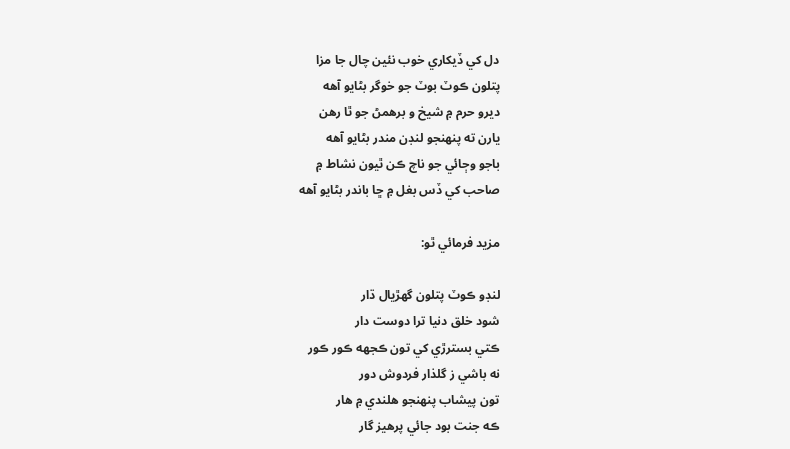دل کي ڏيکاري خوب نئين چال جا مزا
پتلون ڪوٽ بوٽ جو خوگر بڻايو آهه
ديرو حرم ۾ شيخ و برهمڻ جو ٿا رهن
يارن ته پنهنجو لنڊن مندر بڻايو آهه
باجو وڄائي جو ناچ ڪن ٿيون نشاط ۾
صاحب کي ڏس بغل ۾ ڇا باندر بڻايو آهه

مزيد فرمائي ٿو:

لنڊو ڪوٽ پتلون گهڙيال ڌار
شود خلق دنيا ترا دوست دار
ڪتي بسترڙي کي تون ڪجهه ڪور ڪور
نه باشي ز گلذار فردوش دور
تون پيشاب پنهنجو هلندي ۾ هار
ڪه جنت بود جائي پرهيز گار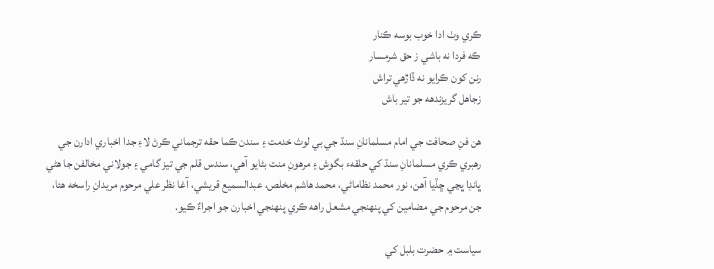ڪري وٺ ادا خوب بوسه ڪنار
ڪه فردا نه باشي ز حق شرمسار
رنن کون ڪرايو نه ڏاڙهي تراش
زجاهل گريزندهه جو تير باش

هن فنِ صحافت جي امام مسلمانانِ سنڌ جي بي لوث خدمت ۽ سندن ڪما حقه ترجماني ڪرڻ لاءِ جدا اخباري ادارن جي رهبري ڪري مسلمانانِ سنڌ کي حلقهء بگوش ۽ مرهونِ منت بڻايو آهي، سندس قلم جي تيز گامي ۽ جولاني مخالفن جا هڻي ڀانڊا ڀڃي ڇڏيا آهن، نور محمد نظاماڻي، محمد هاشم مخلص، عبدالسميع قريشي، آغا نظر علي مرحوم مريدانِ راسخه هئا، جن مرحوم جي مضامين کي پنهنجي مشعل راهه ڪري پنهنجي اخبارن جو اجراءٌ ڪيو.

سياست ۾ حضرت بلبل کي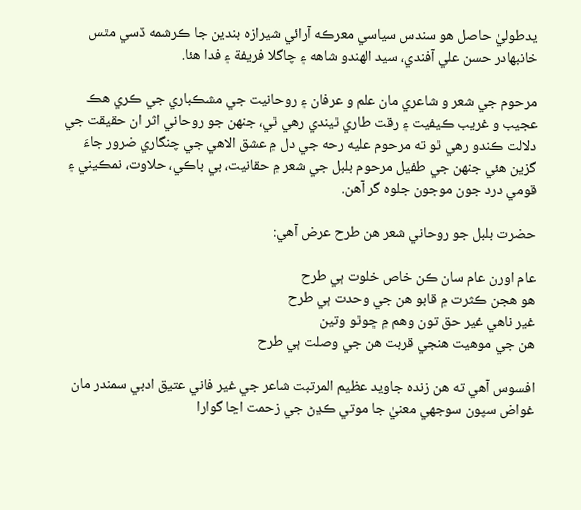يدطوليٰ حاصل هو سندس سياسي معرڪه آرائي شيرازه بندين جا ڪرشمه ڏسي مٿس خانبهادر حسن علي آفندي، سيد الهندو شاهه ۽ چاگلا فريفة ۽ فدا هئا.

مرحوم جي شعر و شاعري مان علم و عرفان ۽ روحانيت جي مشڪباري جي ڪري هڪ عجيب و غريب ڪيفيت ۽ رقت طاري ٿيندي رهي ٿي، جنهن جو روحاني اثر ان حقيقت جي دلالت ڪندو رهي ٿو ته مرحوم عليه رحه جي دل ۾ عشق الاهي جي چنگاري ضرور جاءَ گزين هئي جنهن جي طفيل مرحوم بلبل جي شعر ۾ حقانيت، بي باڪي، حلاوت، نمڪيني ۽ قومي درد جون موجون جلوه گر آهن.

حضرت بلبل جو روحاني شعر هن طرح عرض آهي:

عام اورن عام سان ڪن خاص خلوت ٻي طرح
هو هجن ڪثرت ۾ قابو هن جي وحدت ٻي طرح
غير ناهي غير حق تون وهم ۾ ڇوٿو وتين
هن جي موهيت هنجي قربت هن جي وصلت ٻي طرح

افسوس آهي ته هن زنده جاويد عظيم المرتبت شاعر جي غير فاني عتيق ادبي سمندر مان غواض سپون سوجهي معنيٰ جا موتي ڪڍڻ جي زحمت اڃا گوارا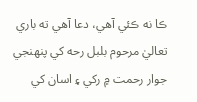ڪا نه ڪئي آهي، دعا آهي ته باري تعاليٰ مرحوم بلبل رحه کي پنهنجي جوار رحمت ۾ رکي ۽ اسان کي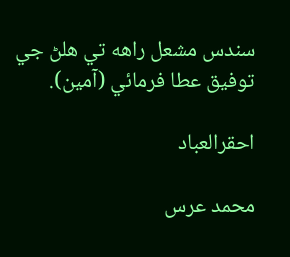سندس مشعل راهه تي هلڻ جي توفيق عطا فرمائي (آمين).

احقرالعباد

محمد عرس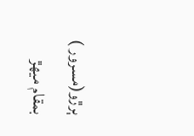ٻرڙو(مسرور )
بمقام ميهڙ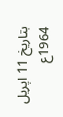بتاريخ 11 اپريل 1964ع